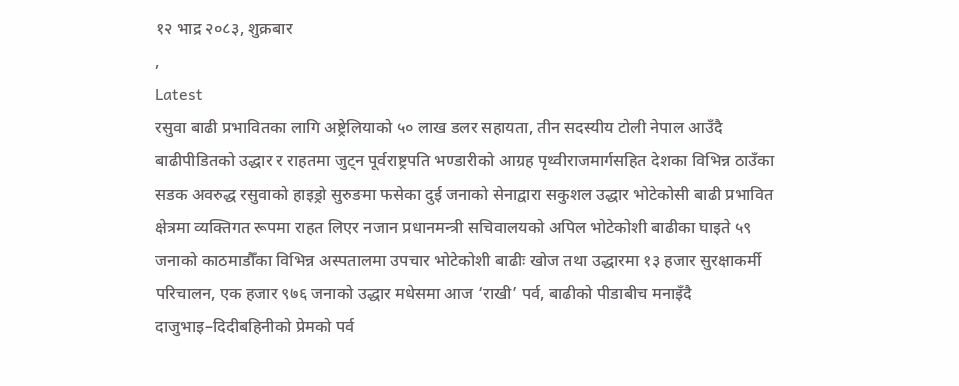१२ भाद्र २०८३, शुक्रबार
,
Latest
रसुवा बाढी प्रभावितका लागि अष्ट्रेलियाको ५० लाख डलर सहायता, तीन सदस्यीय टोली नेपाल आउँदै बाढीपीडितको उद्धार र राहतमा जुट्न पूर्वराष्ट्रपति भण्डारीको आग्रह पृथ्वीराजमार्गसहित देशका विभिन्न ठाउँका सडक अवरुद्ध रसुवाको हाइड्रो सुरुङमा फसेका दुई जनाको सेनाद्वारा सकुशल उद्धार भोटेकोसी बाढी प्रभावित क्षेत्रमा व्यक्तिगत रूपमा राहत लिएर नजान प्रधानमन्त्री सचिवालयको अपिल भोटेकोशी बाढीका घाइते ५९ जनाको काठमाडौँका विभिन्न अस्पतालमा उपचार भोटेकोशी बाढीः खोज तथा उद्धारमा १३ हजार सुरक्षाकर्मी परिचालन, एक हजार ९७६ जनाको उद्धार मधेसमा आज ‘राखी’ पर्व, बाढीको पीडाबीच मनाइँदै दाजुभाइ–दिदीबहिनीको प्रेमको पर्व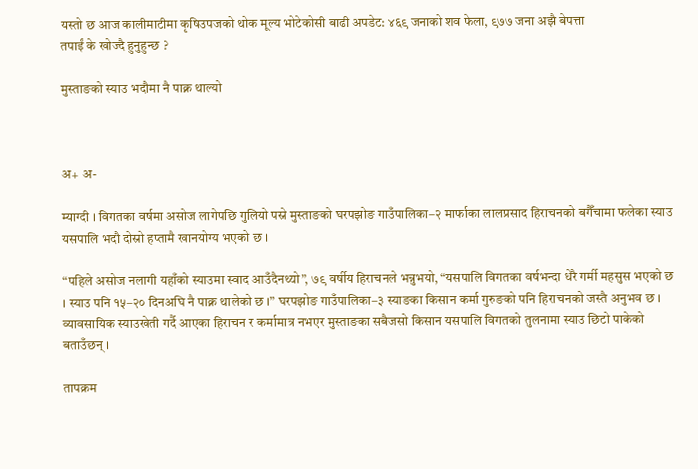यस्तो छ आज कालीमाटीमा कृषिउपजको थोक मूल्य भोटेकोसी बाढी अपडेट: ४६९ जनाको शव फेला, ९७७ जना अझै बेपत्ता
तपाईं के खोज्दै हुनुहुन्छ ?

मुस्ताङको स्याउ भदौमा नै पाक्न थाल्यो



अ+ अ-

म्याग्दी । विगतका वर्षमा असोज लागेपछि गुलियो पस्ने मुस्ताङको घरपझोङ गाउँपालिका–२ मार्फाका लालप्रसाद हिराचनको बगैँचामा फलेका स्याउ यसपालि भदौ दोस्रो हप्तामै खानयोग्य भएको छ ।

“पहिले असोज नलागी यहाँको स्याउमा स्वाद आउँदैनथ्यो”, ७९ वर्षीय हिराचनले भन्नुभयो, “यसपालि विगतका वर्षभन्दा धेरै गर्मी महसुस भएको छ । स्याउ पनि १५–२० दिनअघि नै पाक्न थालेको छ ।” घरपझोङ गाउँपालिका–३ स्याङका किसान कर्मा गुरुङको पनि हिराचनको जस्तै अनुभव छ । व्यावसायिक स्याउखेती गर्दै आएका हिराचन र कर्मामात्र नभएर मुस्ताङका सबैजसो किसान यसपालि विगतको तुलनामा स्याउ छिटो पाकेको बताउँछन् ।

तापक्रम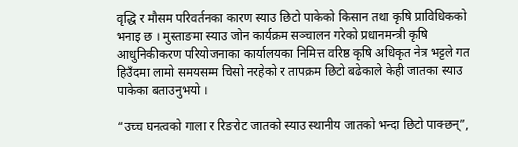वृद्धि र मौसम परिवर्तनका कारण स्याउ छिटो पाकेको किसान तथा कृषि प्राविधिकको भनाइ छ । मुस्ताङमा स्याउ जोन कार्यक्रम सञ्चालन गरेको प्रधानमन्त्री कृषि आधुनिकीकरण परियोजनाका कार्यालयका निमित्त वरिष्ठ कृषि अधिकृत नेत्र भट्टले गत हिउँदमा लामो समयसम्म चिसो नरहेको र तापक्रम छिटो बढेकाले केही जातका स्याउ पाकेका बताउनुभयो ।

“उच्च घनत्वको गाला र रिङरोट जातको स्याउ स्थानीय जातको भन्दा छिटो पाक्छन्”,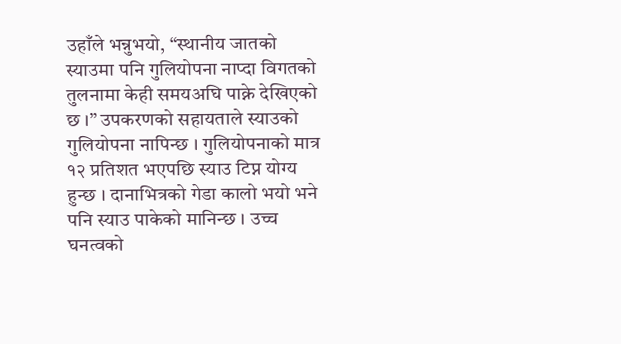उहाँले भन्नुभयो, “स्थानीय जातको स्याउमा पनि गुलियोपना नाप्दा विगतको तुलनामा केही समयअघि पाक्ने देखिएको छ ।” उपकरणको सहायताले स्याउको गुलियोपना नापिन्छ । गुलियोपनाको मात्र १२ प्रतिशत भएपछि स्याउ टिप्न योग्य हुन्छ । दानाभित्रको गेडा कालो भयो भने पनि स्याउ पाकेको मानिन्छ । उच्च घनत्वको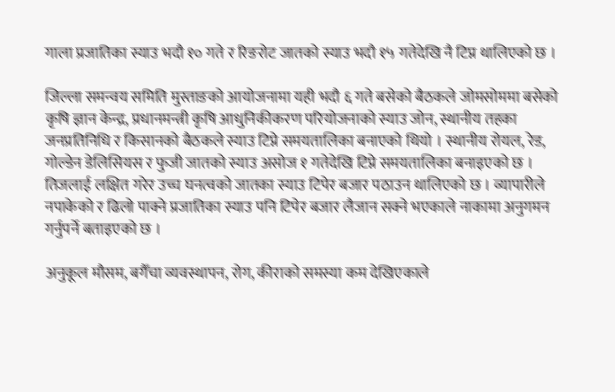गाला प्रजातिका स्याउ भदौ १० गते र रिङरोट जातको स्याउ भदौ १५ गतेदेखि नै टिप्न थालिएको छ ।

जिल्ला समन्वय समिति मुस्ताङको आयोजनामा यही भदौ ६ गते बसेको बैठकले जोमसोममा बसेको कृषि ज्ञान केन्द्र, प्रधानमन्त्री कृषि आधुनिकीकरण परियोजनाको स्याउ जोन, स्थानीय तहका जनप्रतिनिधि र किसानको बैठकले स्याउ टिप्ने समयतालिका बनाएको थियो । स्थानीय रोयल, रेड, गोल्डेन डेलिसियस र फुजी जातको स्याउ असोज १ गतेदेखि टिप्ने समयतालिका बनाइएको छ । तिजलाई लक्षित गरेर उच्च घनत्वको जातका स्याउ टिपेर बजार पठाउन थालिएको छ । व्यापारीले नपाकेको र ढिलो पाक्ने प्रजातिका स्याउ पनि टिपेर बजार लैजान सक्ने भएकाले नाकामा अनुगमन गर्नुपर्ने बताइएको छ ।

अनुकूल मौसम, बगैँचा व्यवस्थापन, रोग, कीराको समस्या कम देखिएकाले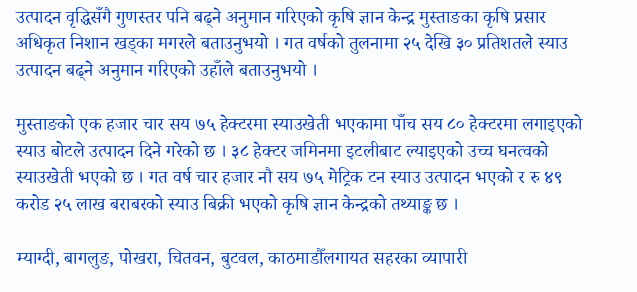उत्पादन वृद्धिसँगै गुणस्तर पनि बढ्ने अनुमान गरिएको कृषि ज्ञान केन्द्र मुस्ताङका कृषि प्रसार अधिकृत निशान खड्का मगरले बताउनुभयो । गत वर्षको तुलनामा २५ देखि ३० प्रतिशतले स्याउ उत्पादन बढ्ने अनुमान गरिएको उहाँले बताउनुभयो ।

मुस्ताङको एक हजार चार सय ७५ हेक्टरमा स्याउखेती भएकामा पाँच सय ८० हेक्टरमा लगाइएको स्याउ बोटले उत्पादन दिने गरेको छ । ३८ हेक्टर जमिनमा इटलीबाट ल्याइएको उच्च घनत्वको स्याउखेती भएको छ । गत वर्ष चार हजार नौ सय ७५ मेट्रिक टन स्याउ उत्पादन भएको र रु ४९ करोड २५ लाख बराबरको स्याउ बिक्री भएको कृषि ज्ञान केन्द्रको तथ्याङ्क छ ।

म्याग्दी, बागलुङ, पोखरा, चितवन, बुटवल, काठमाडौँलगायत सहरका व्यापारी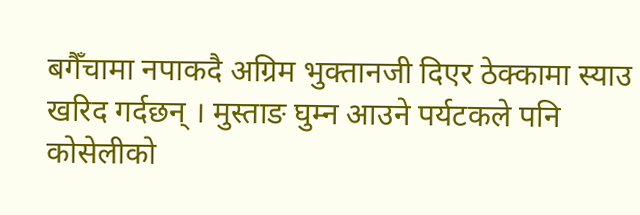बगैँचामा नपाकदै अग्रिम भुक्तानजी दिएर ठेक्कामा स्याउ खरिद गर्दछन् । मुस्ताङ घुम्न आउने पर्यटकले पनि कोसेलीको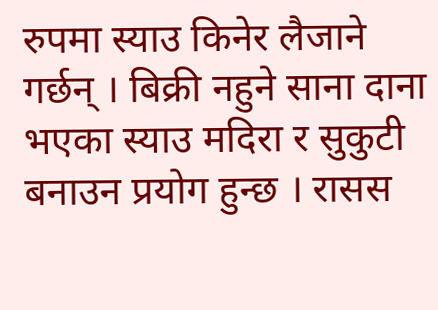रुपमा स्याउ किनेर लैजाने गर्छन् । बिक्री नहुने साना दाना भएका स्याउ मदिरा र सुकुटी बनाउन प्रयोग हुन्छ । रासस